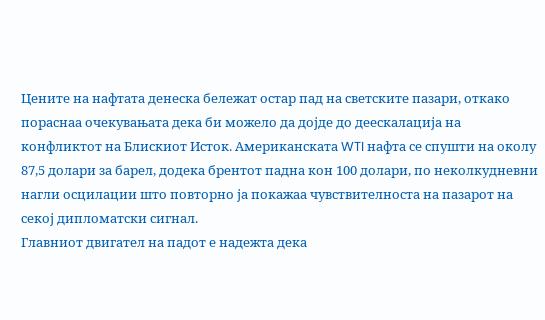Цените на нафтата денеска бележат остар пад на светските пазари, откако пораснаа очекувањата дека би можело да дојде до деескалација на конфликтот на Блискиот Исток. Американската WTI нафта се спушти на околу 87,5 долари за барел, додека брентот падна кон 100 долари, по неколкудневни нагли осцилации што повторно ја покажаа чувствителноста на пазарот на секој дипломатски сигнал.
Главниот двигател на падот е надежта дека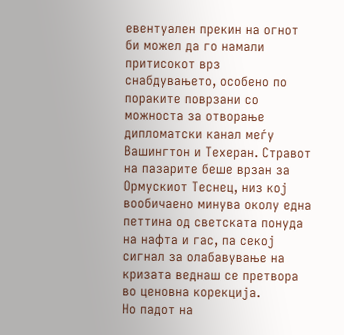евентуален прекин на огнот би можел да го намали притисокот врз снабдувањето, особено по пораките поврзани со можноста за отворање дипломатски канал меѓу Вашингтон и Техеран. Стравот на пазарите беше врзан за Ормускиот Теснец, низ кој вообичаено минува околу една петтина од светската понуда на нафта и гас, па секој сигнал за олабавување на кризата веднаш се претвора во ценовна корекција.
Но падот на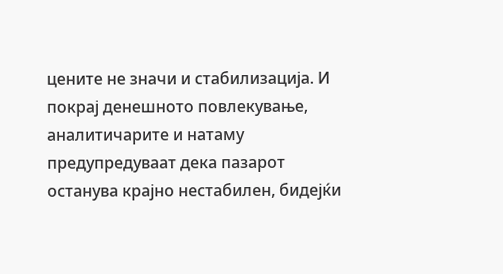цените не значи и стабилизација. И покрај денешното повлекување, аналитичарите и натаму предупредуваат дека пазарот останува крајно нестабилен, бидејќи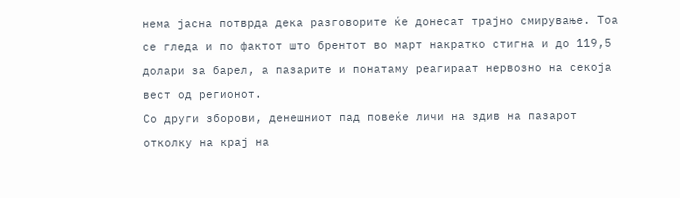нема јасна потврда дека разговорите ќе донесат трајно смирување. Тоа се гледа и по фактот што брентот во март накратко стигна и до 119,5 долари за барел, а пазарите и понатаму реагираат нервозно на секоја вест од регионот.
Со други зборови, денешниот пад повеќе личи на здив на пазарот отколку на крај на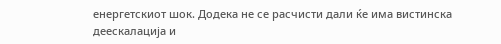енергетскиот шок. Додека не се расчисти дали ќе има вистинска деескалација и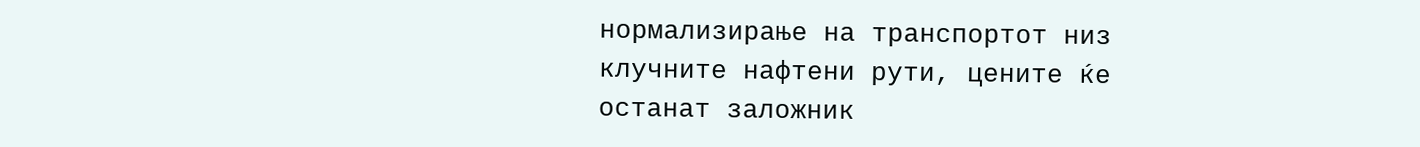нормализирање на транспортот низ клучните нафтени рути, цените ќе останат заложник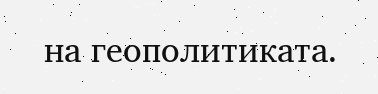на геополитиката.